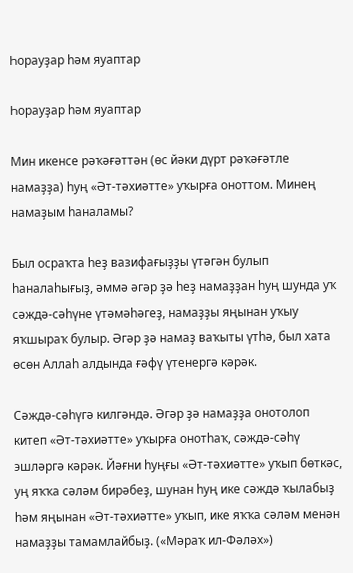Һорауҙар һәм яуаптар

Һорауҙар һәм яуаптар

Мин икенсе рәҡәғәттән (өс йәки дүрт рәҡәғәтле намаҙҙа) һуң «Әт-тәхиәтте» уҡырға оноттом. Минең намаҙым һаналамы?

Был осраҡта һеҙ вазифағыҙҙы үтәгән булып һаналаһығыҙ, әммә әгәр ҙә һеҙ намаҙҙан һуң шунда уҡ сәждә-сәһүне үтәмәһәгеҙ, намаҙҙы яңынан уҡыу яҡшыраҡ булыр. Әгәр ҙә намаҙ ваҡыты үтһә, был хата өсөн Аллаһ алдында ғәфү үтенергә кәрәк.

Сәждә-сәһүгә килгәндә. Әгәр ҙә намаҙҙа онотолоп китеп «Әт-тәхиәтте» уҡырға онотһаҡ, сәждә-сәһү эшләргә кәрәк. Йәғни һуңғы «Әт-тәхиәтте» уҡып бөткәс, уң яҡҡа сәләм бирәбеҙ, шунан һуң ике сәждә ҡылабыҙ һәм яңынан «Әт-тәхиәтте» уҡып, ике яҡҡа сәләм менән намаҙҙы тамамлайбыҙ. («Мәраҡ ил-Фәләх»)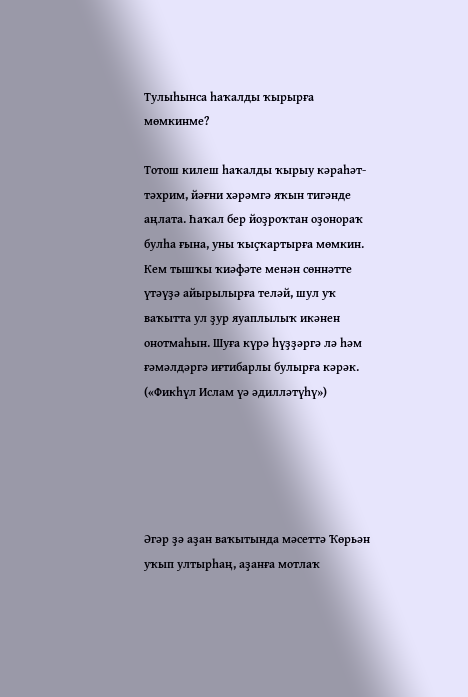Тулыһынса һаҡалды ҡырырға мөмкинме?

Тотош килеш һаҡалды ҡырыу кәраһәт-тәхрим, йәғни хәрәмгә яҡын тигәнде аңлата. Һаҡал бер йоҙроҡтан оҙонораҡ булһа ғына, уны ҡыҫҡартырға мөмкин. Кем тышҡы ҡиәфәте менән сөннәтте үтәүҙә айырылырға теләй, шул уҡ ваҡытта ул ҙур яуаплылыҡ икәнен онотмаһын. Шуға күрә һүҙҙәргә лә һәм ғәмәлдәргә иғтибарлы булырға кәрәк. («Фикһүл Ислам үә әдилләтүһү»)





Әгәр ҙә аҙан ваҡытында мәсеттә Ҡөрьән уҡып ултырһаң, аҙанға мотлаҡ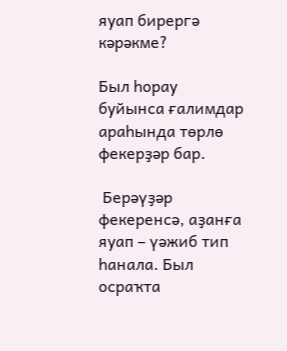яуап бирергә кәрәкме?

Был һорау буйынса ғалимдар араһында төрлө фекерҙәр бар.

 Берәүҙәр фекеренсә, аҙанға яуап – үәжиб тип һанала. Был осраҡта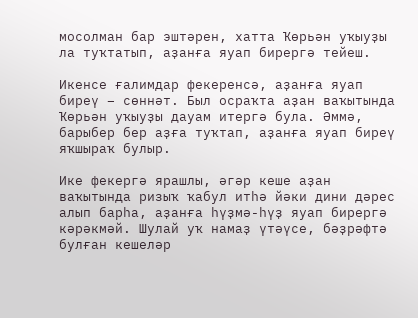мосолман бар эштәрен, хатта Ҡөрьән уҡыуҙы ла туҡтатып, аҙанға яуап бирергә тейеш.

Икенсе ғалимдар фекеренсә, аҙанға яуап биреү – сөннәт. Был осраҡта аҙан ваҡытында Ҡөрьән уҡыуҙы дауам итергә була. Әммә, барыбер бер аҙға туҡтап, аҙанға яуап биреү яҡшыраҡ булыр.

Ике фекергә ярашлы, әгәр кеше аҙан ваҡытында ризыҡ ҡабул итһә йәки дини дәрес алып барһа, аҙанға һүҙмә-һүҙ яуап бирергә кәрәкмәй. Шулай уҡ намаҙ үтәүсе, бәҙрәфтә булған кешеләр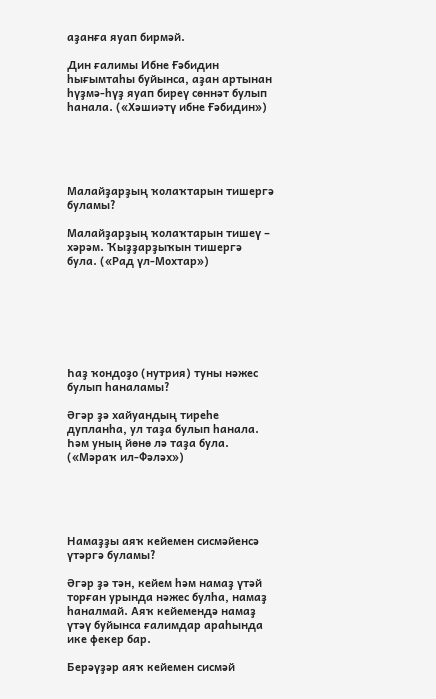аҙанға яуап бирмәй.

Дин ғалимы Ибне Ғәбидин һығымтаһы буйынса, аҙан артынан һүҙмә-һүҙ яуап биреү сөннәт булып һанала. («Хәшиәтү ибне Ғәбидин»)





Малайҙарҙың ҡолаҡтарын тишергә буламы?

Малайҙарҙың ҡолаҡтарын тишеү – хәрәм. Ҡыҙҙарҙыҡын тишергә була. («Рад үл-Мохтар»)







Һаҙ ҡондоҙо (нутрия) туны нәжес булып һаналамы?

Әгәр ҙә хайуандың тиреһе дупланһа, ул таҙа булып һанала. Һәм уның йөнө лә таҙа була. («Мәраҡ ил-Фәләх»)





Намаҙҙы аяҡ кейемен сисмәйенсә үтәргә буламы?

Әгәр ҙә тән, кейем һәм намаҙ үтәй торған урында нәжес булһа, намаҙ һаналмай. Аяҡ кейемендә намаҙ үтәү буйынса ғалимдар араһында ике фекер бар.

Берәүҙәр аяҡ кейемен сисмәй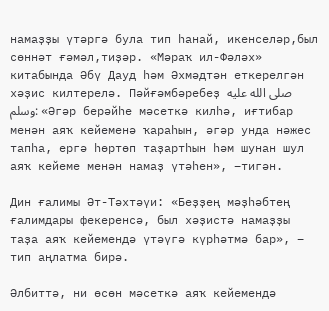намаҙҙы үтәргә була тип һанай, икенселәр,был сөннәт ғәмәл,тиҙәр. «Мәраҡ ил-Фәләх» китабында Әбү Дауд һәм Әхмәдтән еткерелгән хәҙис килтерелә. Пәйғәмбәребеҙ صلى الله عليه وسلم: «Әгәр берәйһе мәсеткә килһә, иғтибар менән аяҡ кейеменә ҡараһын, әгәр унда нәжес тапһа, ергә һөртөп таҙартһын һәм шунан шул аяҡ кейеме менән намаҙ үтәһен», –тигән.

Дин ғалимы Әт-Тәхтәүи: «Беҙҙең мәҙһәбтең ғалимдары фекеренсә, был хәҙистә намаҙҙы таҙа аяҡ кейемендә үтәүгә күрһәтмә бар», – тип аңлатма бирә.

Әлбиттә, ни өсөн мәсеткә аяҡ кейемендә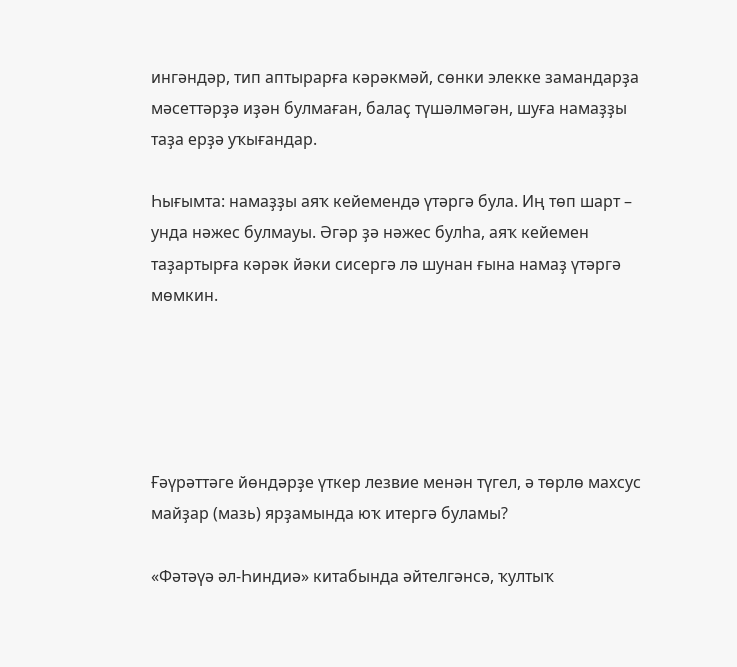ингәндәр, тип аптырарға кәрәкмәй, сөнки элекке замандарҙа мәсеттәрҙә иҙән булмаған, балаҫ түшәлмәгән, шуға намаҙҙы таҙа ерҙә уҡығандар.

Һығымта: намаҙҙы аяҡ кейемендә үтәргә була. Иң төп шарт – унда нәжес булмауы. Әгәр ҙә нәжес булһа, аяҡ кейемен таҙартырға кәрәк йәки сисергә лә шунан ғына намаҙ үтәргә мөмкин.





Ғәүрәттәге йөндәрҙе үткер лезвие менән түгел, ә төрлө махсус майҙар (мазь) ярҙамында юҡ итергә буламы?

«Фәтәүә әл-Һиндиә» китабында әйтелгәнсә, ҡултыҡ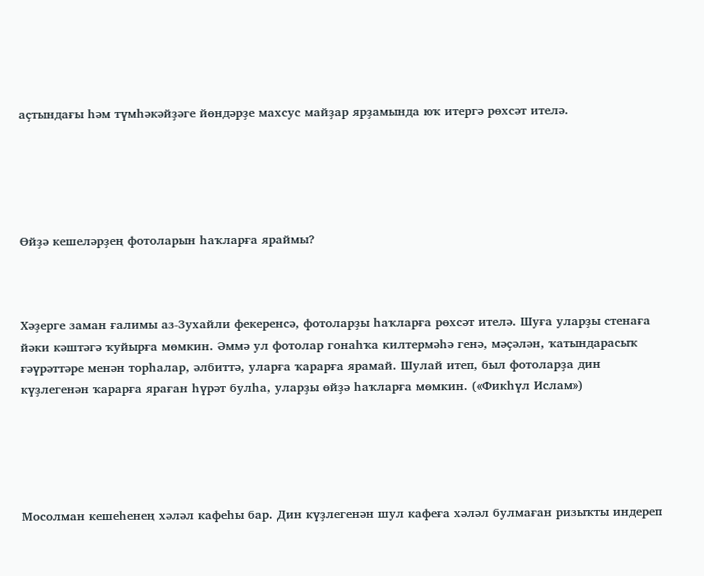аҫтындағы һәм түмһәкәйҙәге йөндәрҙе махсус майҙар ярҙамында юҡ итергә рөхсәт ителә.





Өйҙә кешеләрҙең фотоларын һаҡларға яраймы?



Хәҙерге заман ғалимы аз-Зухайли фекеренсә, фотоларҙы һаҡларға рөхсәт ителә. Шуға уларҙы стенаға йәки кәштәгә ҡуйырға мөмкин. Әммә ул фотолар гонаһҡа килтермәһә генә, мәҫәлән, ҡатындарасыҡ ғәүрәттәре менән торһалар, әлбиттә, уларға ҡарарға ярамай. Шулай итеп, был фотоларҙа дин күҙлегенән ҡарарға яраған һүрәт булһа, уларҙы өйҙә һаҡларға мөмкин. («Фикһүл Ислам»)





Мосолман кешеһенең хәләл кафеһы бар. Дин күҙлегенән шул кафеға хәләл булмаған ризыҡты индереп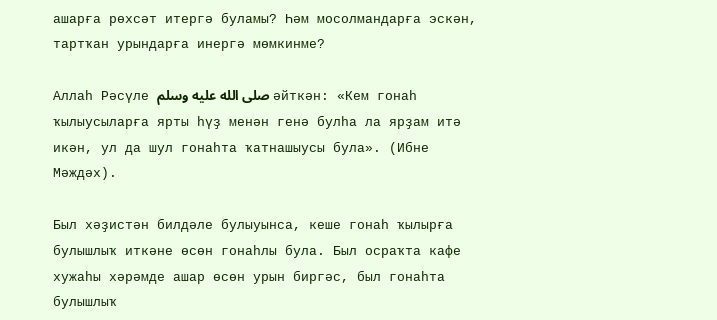ашарға рөхсәт итергә буламы? Һәм мосолмандарға эскән, тартҡан урындарға инергә мөмкинме?

Аллаһ Рәсүле صلى الله عليه وسلم әйткән: «Кем гонаһ ҡылыусыларға ярты һүҙ менән генә булһа ла ярҙам итә икән, ул да шул гонаһта ҡатнашыусы була». (Ибне Мәждәх).

Был хәҙистән билдәле булыуынса, кеше гонаһ ҡылырға булышлыҡ иткәне өсөн гонаһлы була. Был осраҡта кафе хужаһы хәрәмде ашар өсөн урын биргәс, был гонаһта булышлыҡ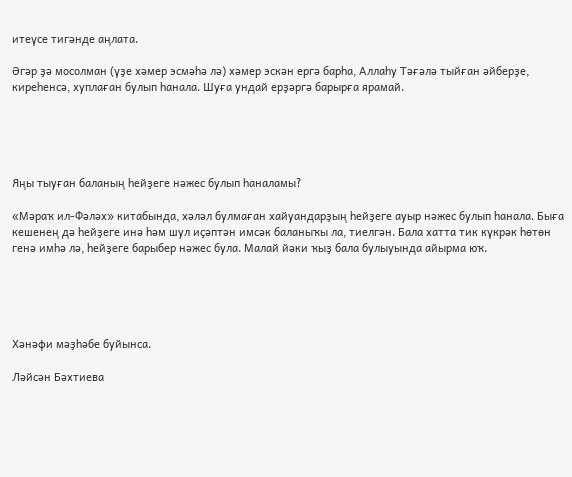итеүсе тигәнде аңлата.

Әгәр ҙә мосолман (үҙе хәмер эсмәһә лә) хәмер эскән ергә барһа, Аллаһу Тәғәлә тыйған әйберҙе, киреһенсә, хуплаған булып һанала. Шуға ундай ерҙәргә барырға ярамай.





Яңы тыуған баланың һейҙеге нәжес булып һаналамы?

«Мәраҡ ил-Фәләх» китабында, хәләл булмаған хайуандарҙың һейҙеге ауыр нәжес булып һанала. Быға кешенең дә һейҙеге инә һәм шул иҫәптән имсәк баланыҡы ла, тиелгән. Бала хатта тик күкрәк һөтөн генә имһә лә, һейҙеге барыбер нәжес була. Малай йәки ҡыҙ бала булыуында айырма юҡ.





Хәнәфи мәҙһәбе буйынса.

Ләйсән Бәхтиева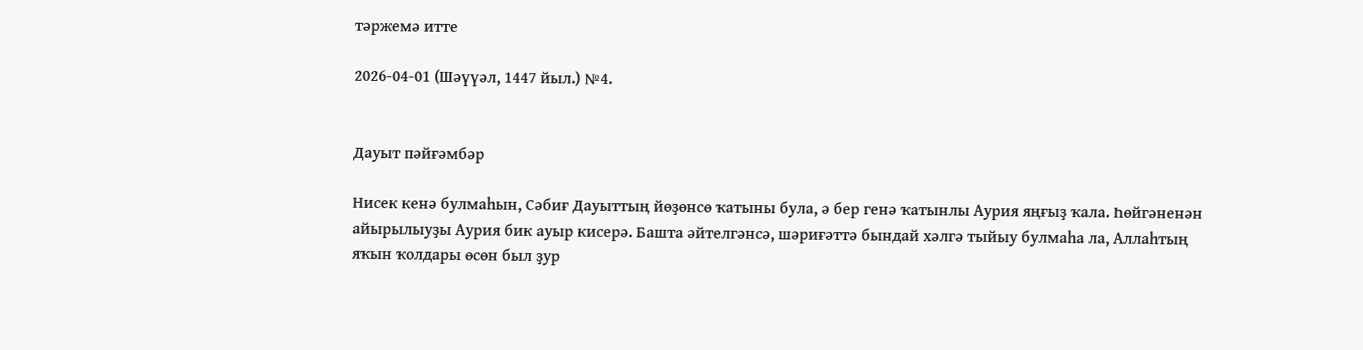тәржемә итте

2026-04-01 (Шәүүәл, 1447 йыл.) №4.


Дауыт пәйғәмбәр

Нисек кенә булмаһын, Сәбиғ Дауыттың йөҙөнсө ҡатыны була, ә бер генә ҡатынлы Аурия яңғыҙ ҡала. Һөйгәненән айырылыуҙы Аурия бик ауыр кисерә. Башта әйтелгәнсә, шәриғәттә бындай хәлгә тыйыу булмаһа ла, Аллаһтың яҡын ҡолдары өсөн был ҙур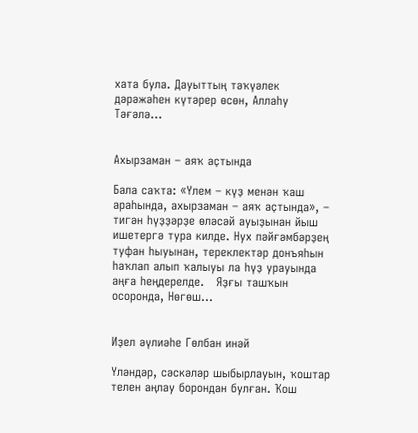хата була. Дауыттың тәҡүәлек дәрәжәһен күтәрер өсөн, Аллаһу Тәғәлә...


Ахырзаман – аяҡ аҫтында

Бала саҡта: «Үлем – күҙ менән ҡаш араһында, ахырзаман – аяҡ аҫтында», – тигән һүҙҙәрҙе өләсәй ауыҙынан йыш ишетергә тура килде. Нух пәйғәмбәрҙең туфан һыуынан, тереклектәр донъяһын һаҡлап алып ҡалыуы ла һүҙ урауында аңға һеңдерелде.   Яҙғы ташҡын осоронда, Нөгөш...


Иҙел әүлиәһе Гөлбан инәй

Үләндәр, сәскәләр шыбырлауын, ҡоштар телен аңлау борондан булған. Ҡош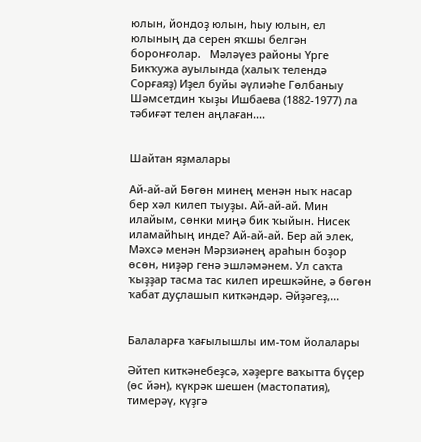юлын, йондоҙ юлын, һыу юлын, ел юлының да серен яҡшы белгән боронғолар.   Мәләүез районы Үрге Бикҡужа ауылында (халыҡ телендә Сорғаяҙ) Иҙел буйы әүлиәһе Гөлбаныу Шәмсетдин ҡыҙы Ишбаева (1882-1977) ла тәбиғәт телен аңлаған....


Шайтан яҙмалары

Ай-ай-ай Бөгөн минең менән ныҡ насар бер хәл килеп тыуҙы. Ай-ай-ай. Мин илайым, сөнки миңә бик ҡыйын. Нисек иламайһың инде? Ай-ай-ай. Бер ай элек, Мәхсә менән Мәрзиәнең араһын боҙор өсөн, ниҙәр генә эшләмәнем. Ул саҡта ҡыҙҙар тасма тас килеп ирешкәйне, ә бөгөн ҡабат дуҫлашып киткәндәр. Әйҙәгеҙ,...


Балаларға ҡағылышлы им-том йолалары

Әйтеп киткәнебеҙсә, хәҙерге ваҡытта бүҫер (өс йән), күкрәк шешен (мастопатия), тимерәү, күҙгә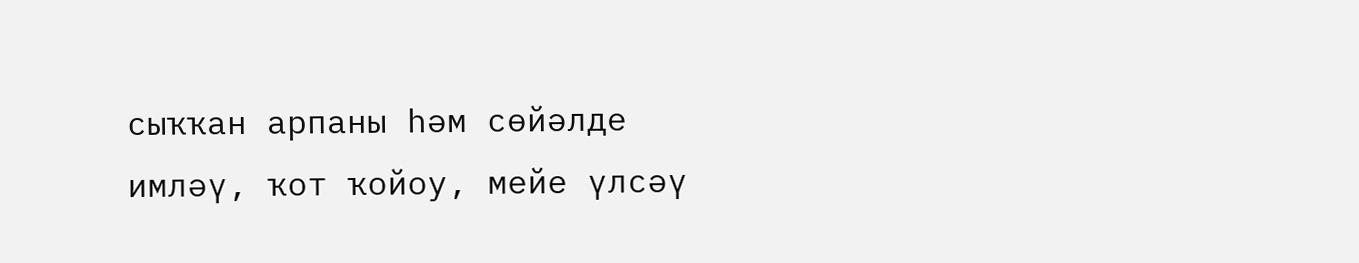сыҡҡан арпаны һәм сөйәлде имләү, ҡот ҡойоу, мейе үлсәү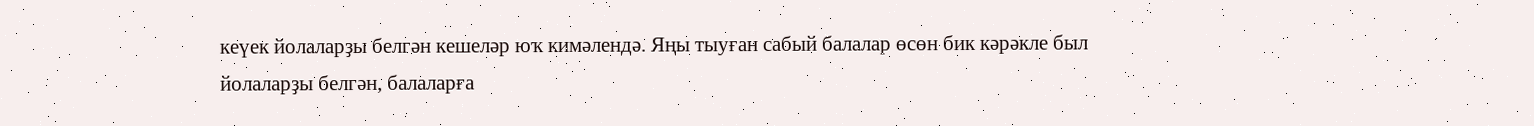кеүек йолаларҙы белгән кешеләр юҡ кимәлендә. Яңы тыуған сабый балалар өсөн бик кәрәкле был йолаларҙы белгән, балаларға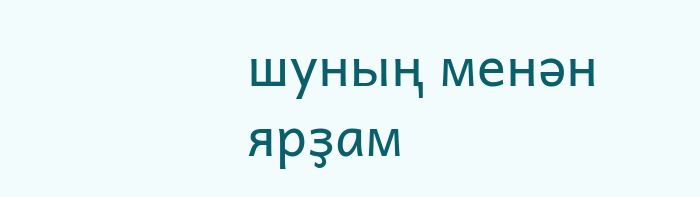шуның менән ярҙам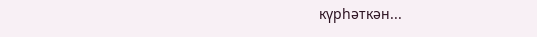күрһәткән...